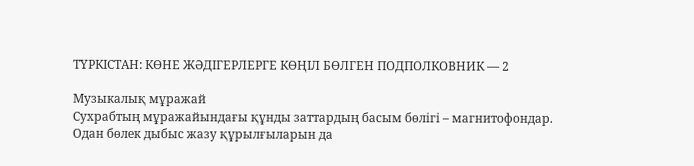ТҮРКІСТАН: КӨНЕ ЖӘДІГЕРЛЕРГЕ КӨҢІЛ БӨЛГЕН ПОДПОЛКОВНИК — 2

Музыкалық мұражай
Сухрабтың мұражайындағы құнды заттардың басым бөлігі – магнитофондар. Одан бөлек дыбыс жазу құрылғыларын да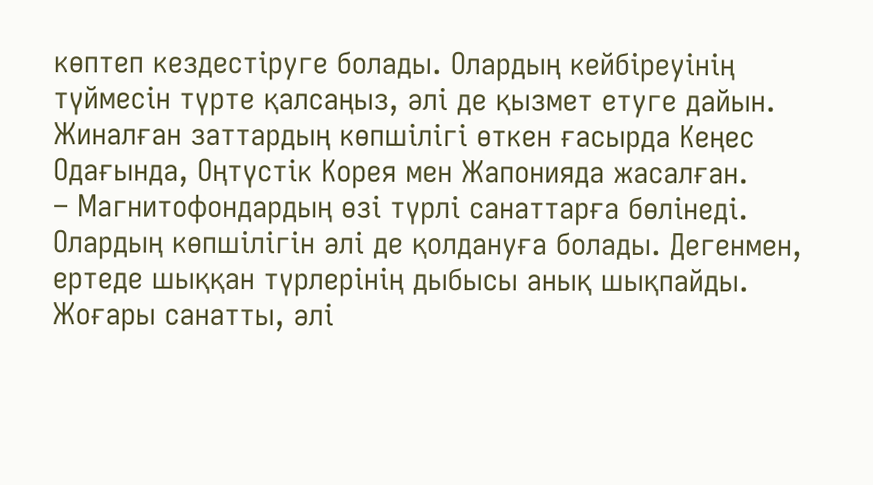көптеп кездестіруге болады. Олардың кейбіреуінің түймесін түрте қалсаңыз, әлі де қызмет етуге дайын. Жиналған заттардың көпшілігі өткен ғасырда Кеңес Одағында, Оңтүстік Корея мен Жапонияда жасалған.
– Магнитофондардың өзі түрлі санаттарға бөлінеді. Олардың көпшілігін әлі де қолдануға болады. Дегенмен, ертеде шыққан түрлерінің дыбысы анық шықпайды. Жоғары санатты, әлі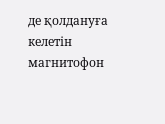де қолдануға келетін магнитофон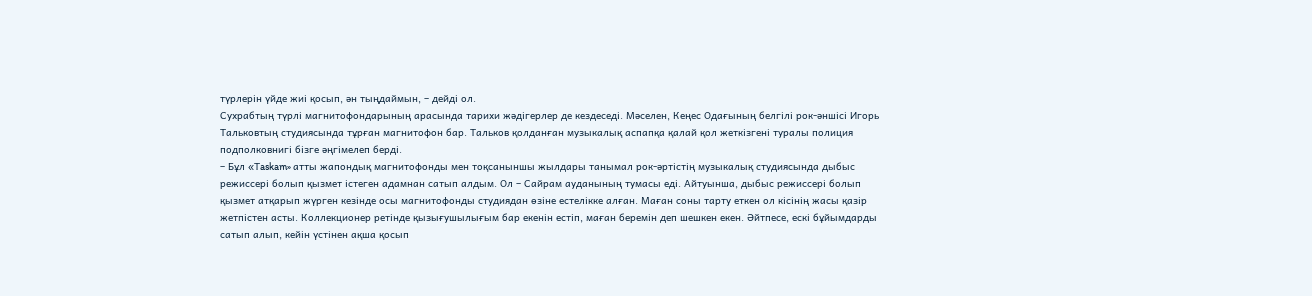түрлерін үйде жиі қосып, ән тыңдаймын, – дейді ол.
Сухрабтың түрлі магнитофондарының арасында тарихи жәдігерлер де кездеседі. Мәселен, Кеңес Одағының белгілі рок-әншісі Игорь Тальковтың студиясында тұрған магнитофон бар. Тальков қолданған музыкалық аспапқа қалай қол жеткізгені туралы полиция подполковнигі бізге әңгімелеп берді.
– Бұл «Тaskam» атты жапондық магнитофонды мен тоқсаныншы жылдары танымал рок-әртістің музыкалық студиясында дыбыс режиссері болып қызмет істеген адамнан сатып алдым. Ол – Сайрам ауданының тумасы еді. Айтуынша, дыбыс режиссері болып қызмет атқарып жүрген кезінде осы магнитофонды студиядан өзіне естелікке алған. Маған соны тарту еткен ол кісінің жасы қазір жетпістен асты. Коллекционер ретінде қызығушылығым бар екенін естіп, маған беремін деп шешкен екен. Әйтпесе, ескі бұйымдарды сатып алып, кейін үстінен ақша қосып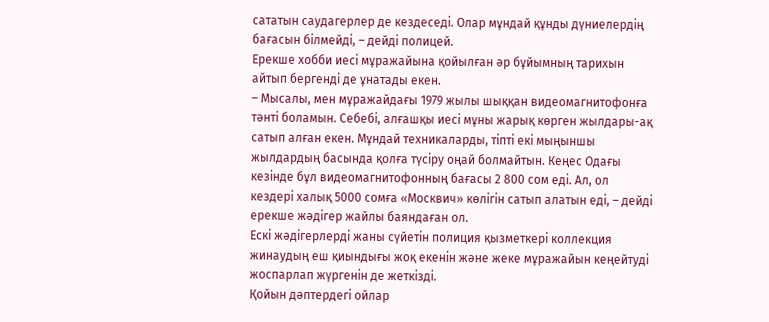сататын саудагерлер де кездеседі. Олар мұндай құнды дүниелердің бағасын білмейді, – дейді полицей.
Ерекше хобби иесі мұражайына қойылған әр бұйымның тарихын айтып бергенді де ұнатады екен.
– Мысалы, мен мұражайдағы 1979 жылы шыққан видеомагнитофонға тәнті боламын. Себебі, алғашқы иесі мұны жарық көрген жылдары-ақ сатып алған екен. Мұндай техникаларды, тіпті екі мыңыншы жылдардың басында қолға түсіру оңай болмайтын. Кеңес Одағы кезінде бұл видеомагнитофонның бағасы 2 800 сом еді. Ал, ол кездері халық 5000 сомға «Москвич» көлігін сатып алатын еді, – дейді ерекше жәдігер жайлы баяндаған ол.
Ескі жәдігерлерді жаны сүйетін полиция қызметкері коллекция жинаудың еш қиындығы жоқ екенін және жеке мұражайын кеңейтуді жоспарлап жүргенін де жеткізді.
Қойын дәптердегі ойлар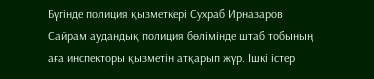Бүгінде полиция қызметкері Сухраб Ирназаров Сайрам аудандық полиция бөлімінде штаб тобының аға инспекторы қызметін атқарып жүр. Ішкі істер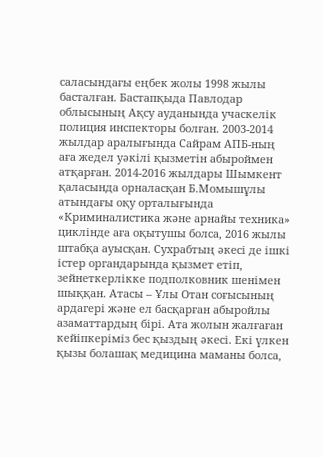саласындағы еңбек жолы 1998 жылы басталған. Бастапқыда Павлодар облысының Ақсу ауданында учаскелік полиция инспекторы болған. 2003-2014 жылдар аралығында Сайрам АПБ-ның аға жедел уәкілі қызметін абыроймен атқарған. 2014-2016 жылдары Шымкент қаласында орналасқан Б.Момышұлы атындағы оқу орталығында «Криминалистика және арнайы техника» циклінде аға оқытушы болса, 2016 жылы штабқа ауысқан. Сухрабтың әкесі де ішкі істер органдарында қызмет етіп, зейнеткерлікке подполковник шенімен шыққан. Атасы – Ұлы Отан соғысының ардагері және ел басқарған абыройлы азаматтардың бірі. Ата жолын жалғаған кейіпкеріміз бес қыздың әкесі. Екі үлкен қызы болашақ медицина маманы болса,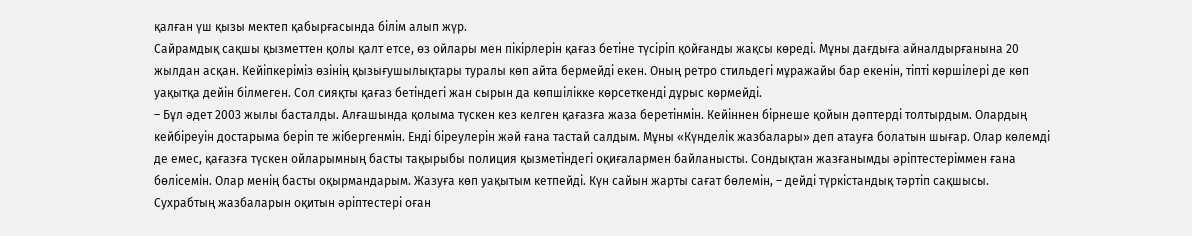қалған үш қызы мектеп қабырғасында білім алып жүр.
Сайрамдық сақшы қызметтен қолы қалт етсе, өз ойлары мен пікірлерін қағаз бетіне түсіріп қойғанды жақсы көреді. Мұны дағдыға айналдырғанына 20 жылдан асқан. Кейіпкеріміз өзінің қызығушылықтары туралы көп айта бермейді екен. Оның ретро стильдегі мұражайы бар екенін, тіпті көршілері де көп уақытқа дейін білмеген. Сол сияқты қағаз бетіндегі жан сырын да көпшілікке көрсеткенді дұрыс көрмейді.
– Бұл әдет 2003 жылы басталды. Алғашында қолыма түскен кез келген қағазға жаза беретінмін. Кейіннен бірнеше қойын дәптерді толтырдым. Олардың кейбіреуін достарыма беріп те жібергенмін. Енді біреулерін жәй ғана тастай салдым. Мұны «Күнделік жазбалары» деп атауға болатын шығар. Олар көлемді де емес, қағазға түскен ойларымның басты тақырыбы полиция қызметіндегі оқиғалармен байланысты. Сондықтан жазғанымды әріптестеріммен ғана бөлісемін. Олар менің басты оқырмандарым. Жазуға көп уақытым кетпейді. Күн сайын жарты сағат бөлемін, – дейді түркістандық тәртіп сақшысы.
Сухрабтың жазбаларын оқитын әріптестері оған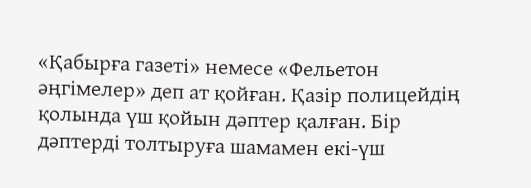«Қабырға газеті» немесе «Фельетон әңгімелер» деп ат қойған. Қазір полицейдің қолында үш қойын дәптер қалған. Бір дәптерді толтыруға шамамен екі-үш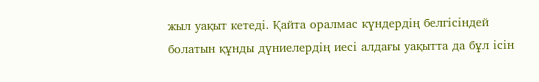жыл уақыт кетеді. Қайта оралмас күндердің белгісіндей болатын құнды дүниелердің иесі алдағы уақытта да бұл ісін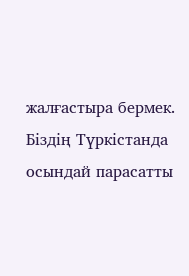жалғастыра бермек. Біздің Түркістанда осындай парасатты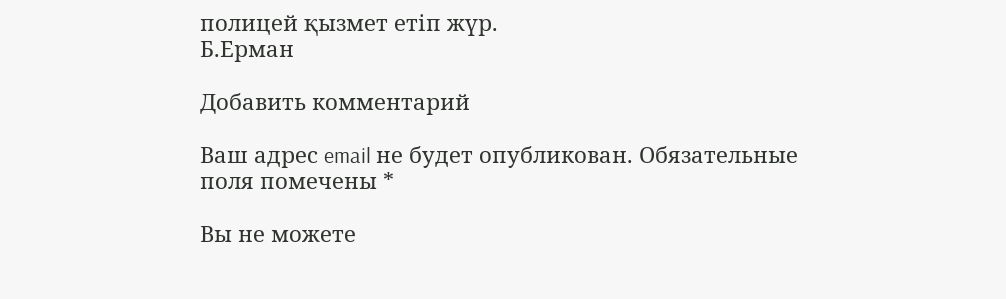полицей қызмет етіп жүр.
Б.Ерман

Добавить комментарий

Ваш адрес email не будет опубликован. Обязательные поля помечены *

Вы не можете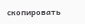скопировать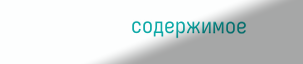содержимое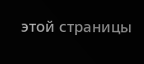этой страницы